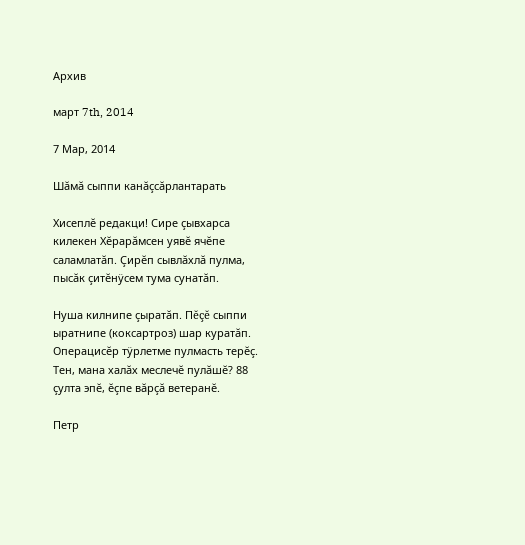Архив

март 7th, 2014

7 Мар, 2014

Шăмă сыппи канăçсăрлантарать

Хисеплĕ редакци! Сире çывхарса килекен Хĕрарăмсен уявĕ ячĕпе саламлатăп. Çирĕп сывлăхлă пулма, пысăк çитĕнÿсем тума сунатăп.

Нуша килнипе çыратăп. Пĕçĕ сыппи ыратнипе (коксартроз) шар куратăп. Операцисĕр тÿрлетме пулмасть терĕç. Тен, мана халăх меслечĕ пулăшĕ? 88 çулта эпĕ, ĕçпе вăрçă ветеранĕ.

Петр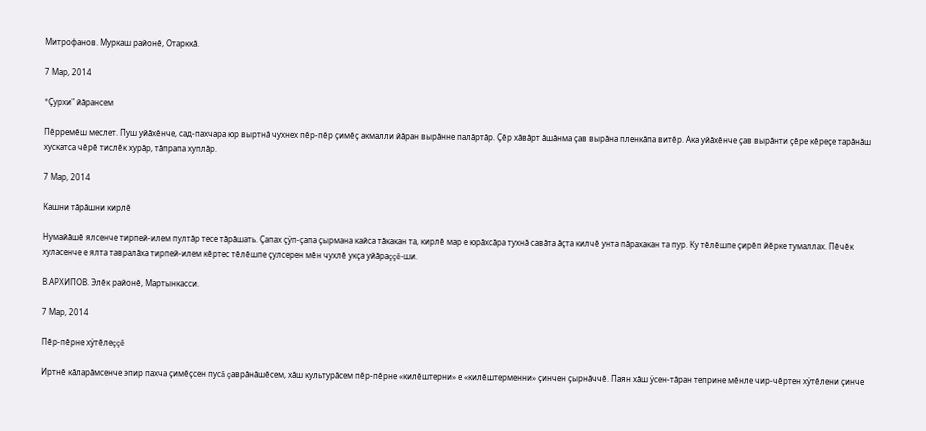Митрофанов. Муркаш районĕ, Отарккă.

7 Мар, 2014

"Çурхи" йăрансем

Пĕрремĕш меслет. Пуш уйăхĕнче, сад-пахчара юр выртнă чухнех пĕр-пĕр çимĕç акмалли йăран вырăнне палăртăр. Çĕр хăвăрт ăшăнма çав вырăна пленкăпа витĕр. Ака уйăхĕнче çав вырăнти çĕре кĕреçе тарăнăш хускатса чĕрĕ тислĕк хурăр, тăпрапа хуплăр.

7 Мар, 2014

Кашни тăрăшни кирлĕ

Нумайăшĕ ялсенче тирпей-илем пултăр тесе тăрăшать. Çапах çÿп-çапа çырмана кайса тăкакан та, кирлĕ мар е юрăхсăра тухнă савăта ăçта килчĕ унта пăрахакан та пур. Ку тĕлĕшпе çирĕп йĕрке тумаллах. Пĕчĕк хуласенче е ялта тавралăха тирпей-илем кĕртес тĕлĕшпе çулсерен мĕн чухлĕ укçа уйăраççĕ-ши.

В.АРХИПОВ. Элĕк районĕ, Мартынкасси.

7 Мар, 2014

Пĕр-пĕрне хÿтĕлеççĕ

Иртнĕ кăларăмсенче эпир пахча çимĕçсен пусă çаврăнăшĕсем, хăш культурăсем пĕр-пĕрне «килĕштерни» е «килĕштерменни» çинчен çырнăччĕ. Паян хăш ÿсен-тăран теприне мĕнле чир-чĕртен хÿтĕлени çинче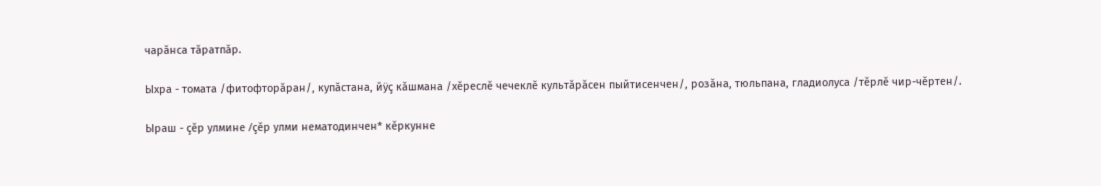чарăнса тăратпăр.

Ыхра - томата /фитофторăран/, купăстана, йÿç кăшмана /хĕреслĕ чечеклĕ культăрăсен пыйтисенчен/, розăна, тюльпана, гладиолуса /тĕрлĕ чир-чĕртен/.

Ыраш - çĕр улмине /çĕр улми нематодинчен* кĕркунне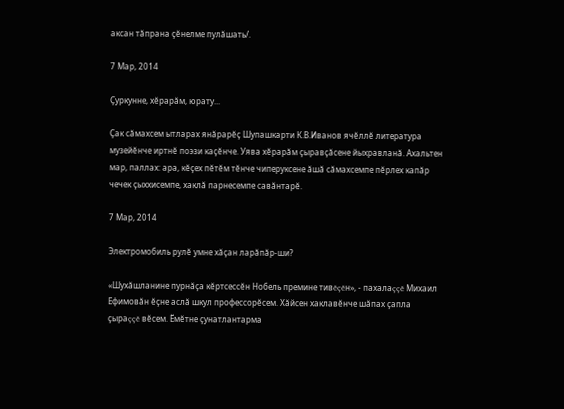аксан тăпрана çĕнелме пулăшать/.

7 Мар, 2014

Çуркунне, хĕрарăм, юрату...

Çак сăмахсем ытларах янăрарĕç Шупашкарти К.В.Иванов ячĕллĕ литература музейĕнче иртнĕ поэзи каçĕнче. Уява хĕрарăм çыравçăсене йыхравланă. Ахальтен мар, паллах: ара, кĕçех пĕтĕм тĕнче чиперуксене ăшă сăмахсемпе пĕрлех капăр чечек çыххисемпе, хаклă парнесемпе савăнтарĕ.

7 Мар, 2014

Электромобиль рулĕ умне хăçан ларăпăр-ши?

«Шухăшланине пурнăçа кĕртсессĕн Нобель премине тивĕçĕн», - пахалаççĕ Михаил Ефимовăн ĕçне аслă шкул профессорĕсем. Хăйсен хаклавĕнче шăпах çапла çыраççĕ вĕсем. Ĕмĕтне çунатлантарма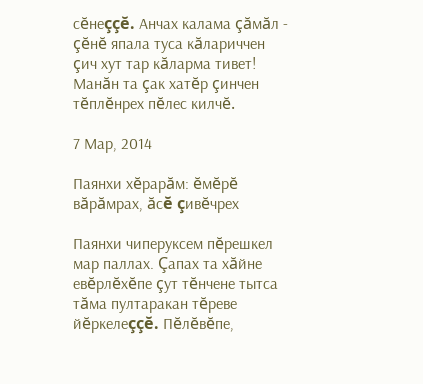сĕнеççĕ. Анчах калама çăмăл - çĕнĕ япала туса кăлариччен çич хут тар кăларма тивет! Манăн та çак хатĕр çинчен тĕплĕнрех пĕлес килчĕ.

7 Мар, 2014

Паянхи хĕрарăм: ĕмĕрĕ вăрăмрах, ăсĕ çивĕчрех

Паянхи чиперуксем пĕрешкел мар паллах. Çапах та хăйне евĕрлĕхĕпе çут тĕнчене тытса тăма пултаракан тĕреве йĕркелеççĕ. Пĕлĕвĕпе,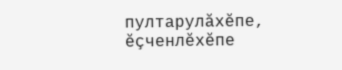пултарулăхĕпе, ĕçченлĕхĕпе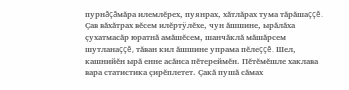пурнăçăмăра илемлĕрех, пуянрах, хăтлăрах тума тăрăшаççĕ. Çав вăхăтрах вĕсем илĕртÿлĕхе, чун ăшшине, ырăлăха çухатмасăр юратнă амăшĕсем, шанчăклă мăшăрсем шутланаççĕ, тăван кил ăшшине упрама пĕлеççĕ. Шел, кашнийĕн ырă енне асăнса пĕтереймĕн. Пĕтĕмĕшле хаклава вара статистика çирĕплетет. Çакă пушă сăмах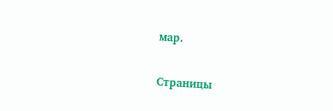мар.

Страницы